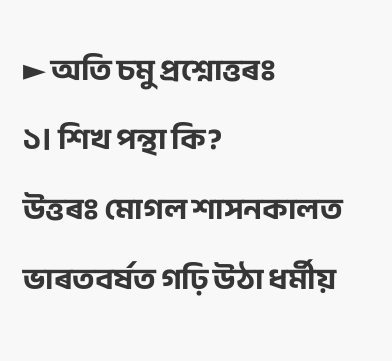► অতি চমু প্রশ্নোত্তৰঃ
১। শিখ পন্থা কি?
উত্তৰঃ মোগল শাসনকালত ভাৰতবৰ্ষত গঢ়ি উঠা ধৰ্মীয়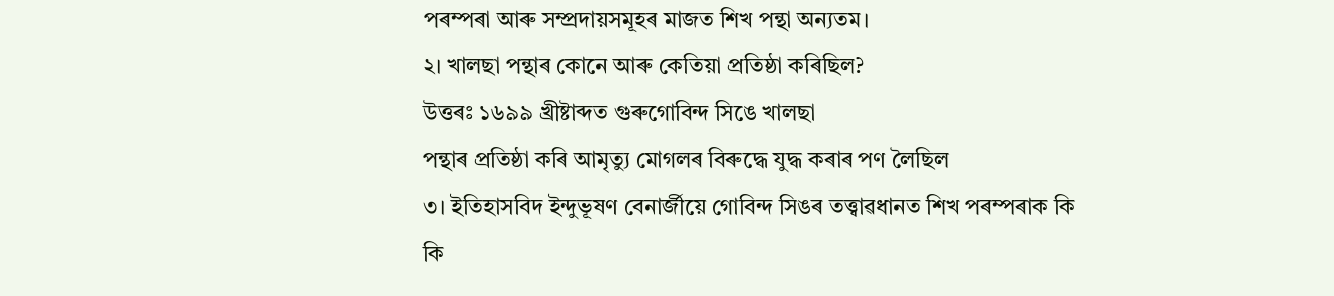পৰম্পৰা আৰু সম্প্রদায়সমূহৰ মাজত শিখ পন্থা অন্যতম।
২। খালছা পন্থাৰ কোনে আৰু কেতিয়া প্রতিষ্ঠা কৰিছিল?
উত্তৰঃ ১৬৯৯ খ্রীষ্টাব্দত গুৰুগোবিন্দ সিঙে খালছা
পন্থাৰ প্ৰতিষ্ঠা কৰি আমৃত্যু মোগলৰ বিৰুদ্ধে যুদ্ধ কৰাৰ পণ লৈছিল
৩। ইতিহাসবিদ ইন্দুভূষণ বেনাৰ্জীয়ে গোবিন্দ সিঙৰ তত্ত্বাৱধানত শিখ পৰম্পৰাক কি
কি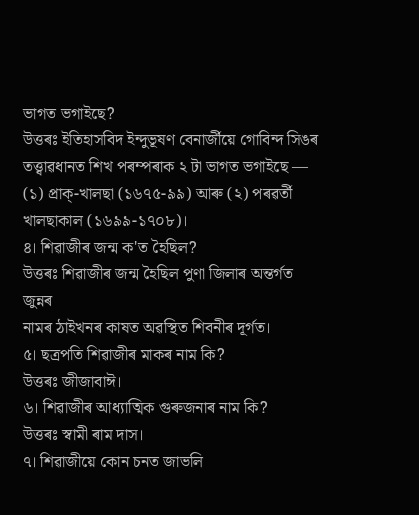ভাগত ভগাইছে?
উত্তৰঃ ইতিহাসবিদ ইন্দুভূষণ বেনার্জীয়ে গোবিন্দ সিঙৰ
তত্ত্বাৱধানত শিখ পৰম্পৰাক ২ টা ভাগত ভগাইছে —
(১) প্রাক্-খালছা (১৬৭৫-৯৯) আৰু (২) পৰৱৰ্তী খালছাকাল (১৬৯৯-১৭০৮)।
৪। শিৱাজীৰ জন্ম ক'ত হৈছিল?
উত্তৰঃ শিৱাজীৰ জন্ম হৈছিল পুণা জিলাৰ অন্তৰ্গত জুন্নৰ
নামৰ ঠাইখনৰ কাষত অৱস্থিত শিবনীৰ দূৰ্গত।
৫। ছত্রপতি শিৱাজীৰ মাকৰ নাম কি?
উত্তৰঃ জীজাবাঈ।
৬। শিৱাজীৰ আধ্যাত্মিক গুৰুজনাৰ নাম কি?
উত্তৰঃ স্বামী ৰাম দাস।
৭। শিৱাজীয়ে কোন চনত জাভলি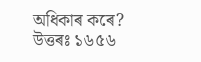অধিকাৰ কৰে?
উত্তৰঃ ১৬৫৬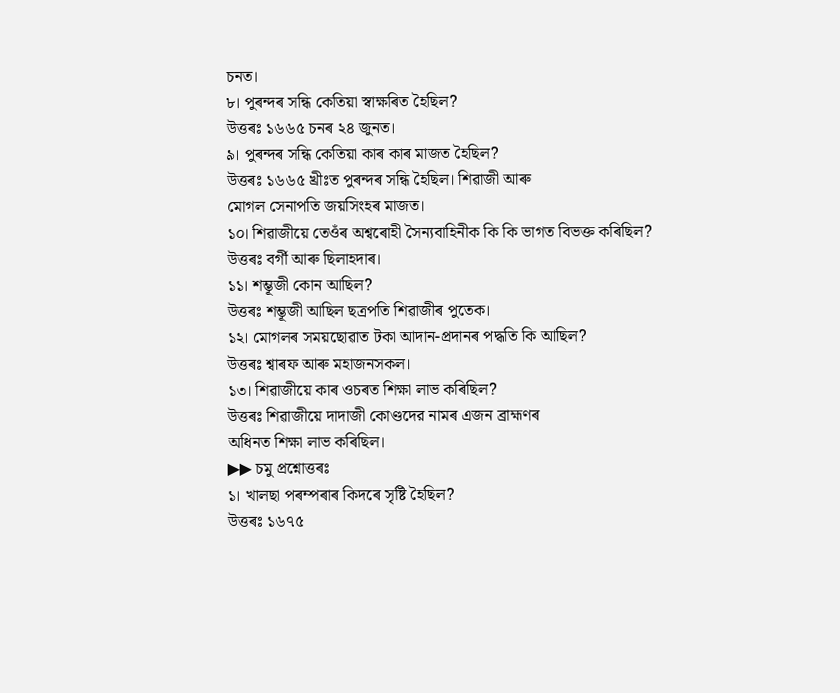চনত।
৮। পুৰন্দৰ সন্ধি কেতিয়া স্বাক্ষৰিত হৈছিল?
উত্তৰঃ ১৬৬৫ চনৰ ২৪ জুনত।
৯। পুৰন্দৰ সন্ধি কেতিয়া কাৰ কাৰ মাজত হৈছিল?
উত্তৰঃ ১৬৬৫ খ্রীঃত পুৰন্দৰ সন্ধি হৈছিল। শিৱাজী আৰু
মোগল সেনাপতি জয়সিংহৰ মাজত।
১০। শিৱাজীয়ে তেওঁৰ অশ্বৰোহী সৈন্যবাহিনীক কি কি ভাগত বিভক্ত কৰিছিল?
উত্তৰঃ বর্গী আৰু ছিলাহদাৰ।
১১। শম্ভূজী কোন আছিল?
উত্তৰঃ শম্ভূজী আছিল ছত্রপতি শিৱাজীৰ পুতেক।
১২। মোগলৰ সময়ছোৱাত টকা আদান-প্রদানৰ পদ্ধতি কি আছিল?
উত্তৰঃ শ্বাৰফ আৰু মহাজনসকল।
১৩। শিৱাজীয়ে কাৰ ওচৰত শিক্ষা লাভ কৰিছিল?
উত্তৰঃ শিৱাজীয়ে দাদাজী কোণ্ডদের নামৰ এজন ব্রাহ্মণৰ
অধিনত শিক্ষা লাভ কৰিছিল।
▶▶ চমু প্রশ্নোত্তৰঃ
১। খালছা পৰম্পৰাৰ কিদৰে সৃষ্টি হৈছিল?
উত্তৰঃ ১৬৭৫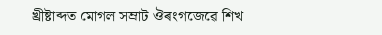খ্রীষ্টাব্দত মোগল সম্রাট ঔৰংগজেৱে শিখ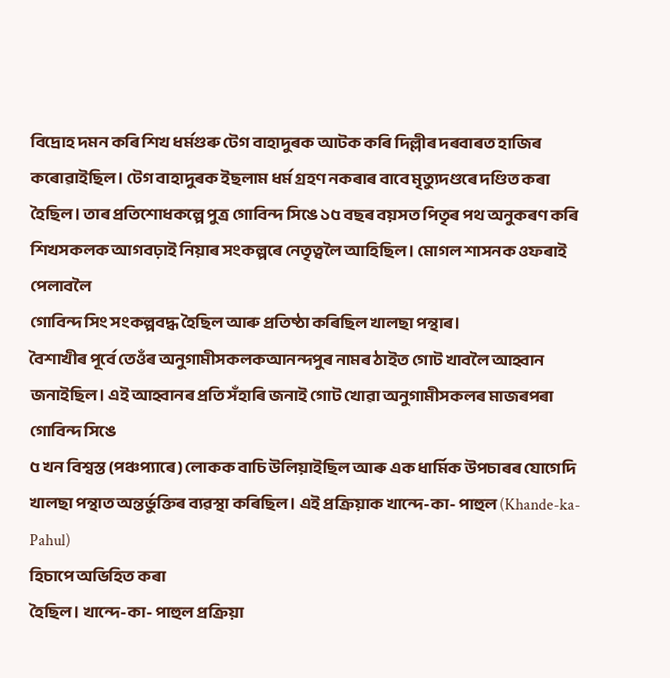বিদ্রোহ দমন কৰি শিখ ধর্মগুৰু টেগ বাহাদুৰক আটক কৰি দিল্লীৰ দৰবাৰত হাজিৰ
কৰোৱাইছিল। টেগ বাহাদুৰক ইছলাম ধৰ্ম গ্ৰহণ নকৰাৰ বাবে মৃত্যুদণ্ডৰে দণ্ডিত কৰা
হৈছিল। তাৰ প্ৰতিশোধকল্পে পুত্র গোবিন্দ সিঙে ১৫ বছৰ বয়সত পিতৃৰ পথ অনুকৰণ কৰি
শিখসকলক আগবঢ়াই নিয়াৰ সংকল্পৰে নেতৃত্বলৈ আহিছিল। মোগল শাসনক ওফৰাই পেলাবলৈ
গোবিন্দ সিং সংকল্পবদ্ধ হৈছিল আৰু প্ৰতিষ্ঠা কৰিছিল খালছা পন্থাৰ।
বৈশাখীৰ পূৰ্বে তেওঁৰ অনুগামীসকলকআনন্দপুৰ নামৰ ঠাইত গোট খাবলৈ আহ্বান
জনাইছিল। এই আহ্বানৰ প্ৰতি সঁহাৰি জনাই গোট খোৱা অনুগামীসকলৰ মাজৰপৰা গোবিন্দ সিঙে
৫ খন বিশ্বস্ত (পঞ্চপ্যাৰে) লোকক বাচি উলিয়াইছিল আৰু এক ধার্মিক উপচাৰৰ যোগেদি
খালছা পন্থাত অন্তর্ভুক্তিৰ ব্যৱস্থা কৰিছিল। এই প্রক্রিয়াক খান্দে-কা- পাহুল (Khande-ka-Pahul)
হিচাপে অভিহিত কৰা
হৈছিল। খান্দে-কা- পাহুল প্রক্রিয়া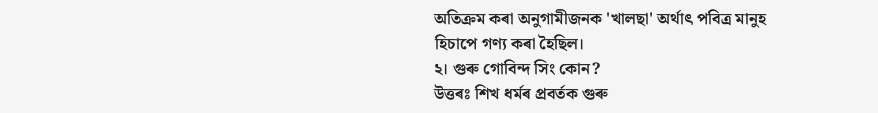অতিক্ৰম কৰা অনুগামীজনক 'খালছা' অর্থাৎ পবিত্র মানুহ
হিচাপে গণ্য কৰা হৈছিল।
২। গুৰু গোবিন্দ সিং কোন?
উত্তৰঃ শিখ ধৰ্মৰ প্রবর্তক গুৰু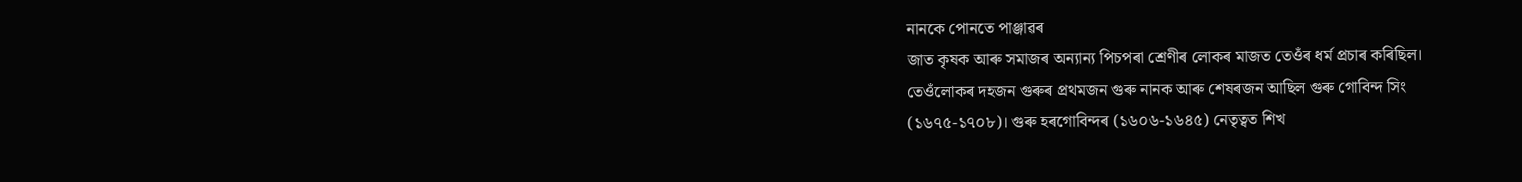নানকে পোনতে পাঞ্জাৱৰ
জাত কৃষক আৰু সমাজৰ অন্যান্য পিচপৰা শ্ৰেণীৰ লোকৰ মাজত তেওঁৰ ধৰ্ম প্ৰচাৰ কৰিছিল।
তেওঁলোকৰ দহজন গুৰুৰ প্ৰথমজন গুৰু নানক আৰু শেষৰজন আছিল গুৰু গোবিন্দ সিং
(১৬৭৫-১৭০৮)। গুৰু হৰগোবিন্দৰ (১৬০৬-১৬৪৫) নেতৃত্বত শিখ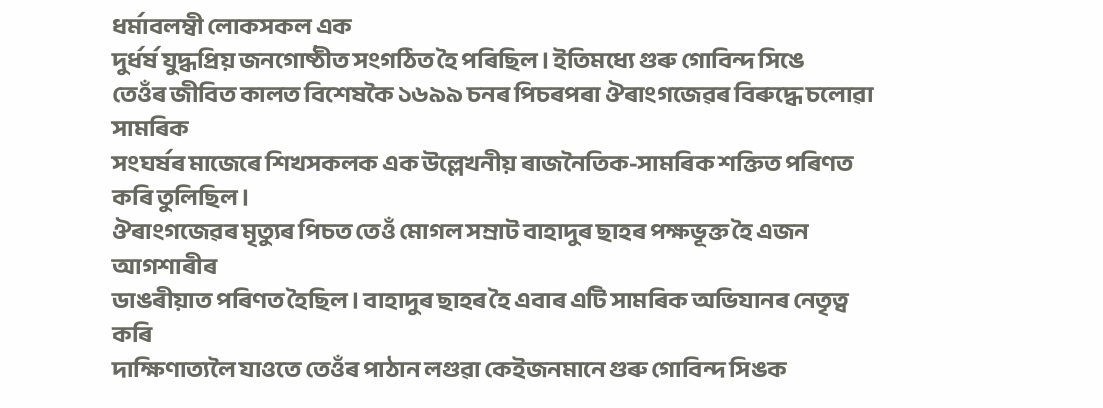ধর্মাবলম্বী লোকসকল এক
দুর্ধর্ষ যুদ্ধপ্রিয় জনগোষ্ঠীত সংগঠিত হৈ পৰিছিল। ইতিমধ্যে গুৰু গোবিন্দ সিঙে
তেওঁৰ জীবিত কালত বিশেষকৈ ১৬৯৯ চনৰ পিচৰপৰা ঔৰাংগজেৱৰ বিৰুদ্ধে চলোৱা সামৰিক
সংঘৰ্ষৰ মাজেৰে শিখসকলক এক উল্লেখনীয় ৰাজনৈতিক-সামৰিক শক্তিত পৰিণত কৰি তুলিছিল।
ঔৰাংগজেৱৰ মৃত্যুৰ পিচত তেওঁ মোগল সম্রাট বাহাদুৰ ছাহৰ পক্ষভূক্ত হৈ এজন আগশাৰীৰ
ডাঙৰীয়াত পৰিণত হৈছিল। বাহাদুৰ ছাহৰ হৈ এবাৰ এটি সামৰিক অভিযানৰ নেতৃত্ব কৰি
দাক্ষিণাত্যলৈ যাওতে তেওঁৰ পাঠান লগুৱা কেইজনমানে গুৰু গোবিন্দ সিঙক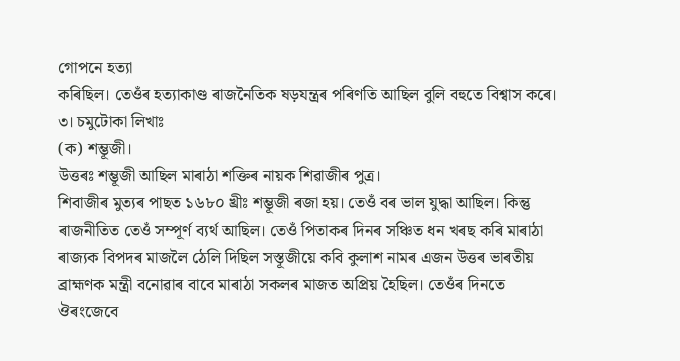গোপনে হত্যা
কৰিছিল। তেওঁৰ হত্যাকাণ্ড ৰাজনৈতিক ষড়যন্ত্ৰৰ পৰিণতি আছিল বুলি বহুতে বিশ্বাস কৰে।
৩। চমুটোকা লিখাঃ
(ক) শম্ভূজী।
উত্তৰঃ শম্ভূজী আছিল মাৰাঠা শক্তিৰ নায়ক শিৱাজীৰ পুত্র।
শিবাজীৰ মুত্যৰ পাছত ১৬৮০ খ্রীঃ শম্ভূজী ৰজা হয়। তেওঁ বৰ ভাল যুদ্ধা আছিল। কিন্তু
ৰাজনীতিত তেওঁ সম্পূর্ণ ব্যর্থ আছিল। তেওঁ পিতাকৰ দিনৰ সঞ্চিত ধন খৰছ কৰি মাৰাঠা
ৰাজ্যক বিপদৰ মাজলৈ ঠেলি দিছিল সস্তূজীয়ে কবি কুলাশ নামৰ এজন উত্তৰ ভাৰতীয়
ব্ৰাহ্মণক মন্ত্রী বনোৱাৰ বাবে মাৰাঠা সকলৰ মাজত অপ্ৰিয় হৈছিল। তেওঁৰ দিনতে
ঔৰংজেবে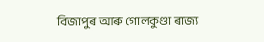বিজাপুৰ আৰু গোলকুণ্ডা ৰাজ্য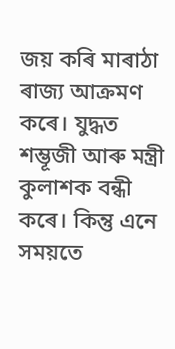জয় কৰি মাৰাঠা ৰাজ্য আক্রমণ কৰে। যুদ্ধত
শম্ভূজী আৰু মন্ত্রী কুলাশক বন্ধী কৰে। কিন্তু এনে সময়তে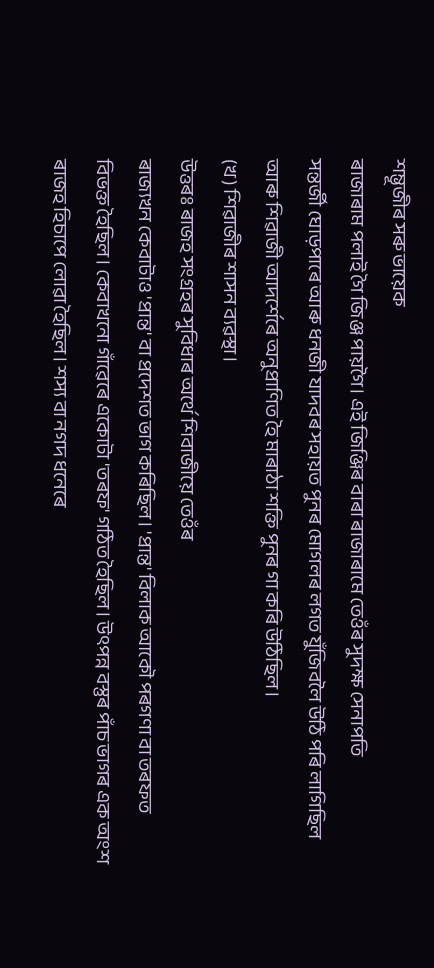শম্ভূজীৰ সৰু ভায়েক
ৰাজাৰাম পলাই গৈ জিঞ্জ পায়গৈ। এই জিঞ্জিৰ বাৰা ৰাজাৰামে তেওঁৰ সুদক্ষ সেনাপতি
সন্তর্জী ঘোড়পাৰে আৰু ধনজী যাদবৰ সহায়ত পুনৰ মোগলৰ লগত যুঁজিবলৈ উঠি পৰি লাগিছিল
আৰু শিৱাজী আদর্শেৰে অনুপ্রাণিত হৈ মাৰাঠা শক্তি পুনৰ গা কৰি উঠিছিল।
(খ) শিৱাজীৰ শাসন ব্যৱস্থা।
উত্তৰঃ ৰাজহ সংগ্ৰহৰ সুবিধাৰ অৰ্থে শিবাজীয়ে তেওঁৰ
ৰাজ্যখন কেবাটাও 'প্রান্ত' বা প্রদেশত ভাগ কৰিছিল। 'প্রান্ত' বিলাক আকৌ পৰগণা বা তৰফত
বিভক্ত হৈছিল। কেবাখনো গাঁৱেৰে একোটা 'তৰফ' গঠিত হৈছিল। উৎপন্ন বস্তুৰ পাঁচ ভাগৰ এক অংশ
ৰাজহ হিচাপে লোৱা হৈছিল। শস্য বা নগদ ধনেৰে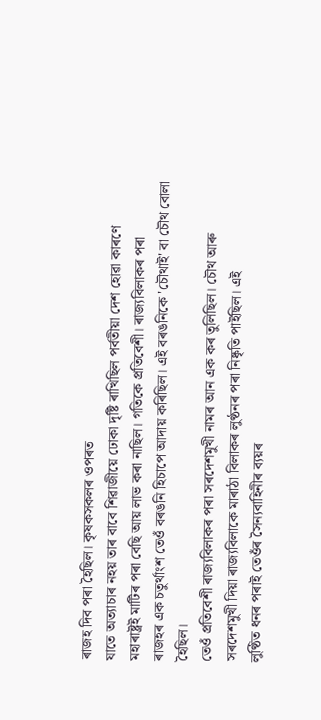ৰাজহ দিব পৰা হৈছিল। কৃষকসকলৰ ওপৰত
যাতে অত্যাচাৰ নহয় তাৰ বাবে শিৱাজীয়ে ঢোকা দৃষ্টি ৰাখিছিল পৰ্বতীয়া দেশ হোৱা কাৰণে
মহাৰাষ্ট্ৰই মাটিৰ পৰা বেছি আয় লাভ কৰা নাছিল। গতিকে প্রতিবেশী। ৰাজ্যবিলাকৰ পৰা
ৰাজহৰ এক চতুর্থাংশ তেওঁ বৰঙনি হিচাপে আদায় কৰিছিল। এই বৰঙনিকে 'চৌথাই' বা চৌথ বোলা হৈছিল।
তেওঁ প্রতিবেশী ৰাজ্যবিলাকৰ পৰা সৰদেশমুখী নামৰ আন এক কৰ তুলিছিল। চৌথ আৰু
সৰদেশমুখী দিয়া ৰাজ্যবিলাকে মাৰাঠা বিলাকৰ লুণ্ঠনৰ পৰা নিষ্কৃতি পাইছিল। এই
লুণ্ঠিত ধনৰ পৰাই তেওঁৰ সৈন্যবাহিনীৰ ব্যয়ৰ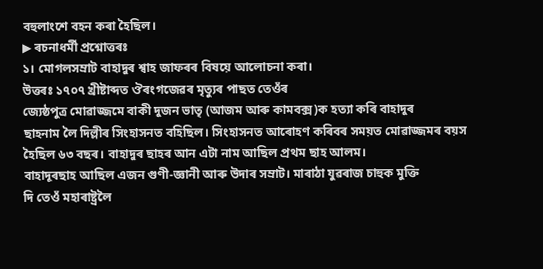বহুলাংশে বহন কৰা হৈছিল।
▶ ৰচনাধর্মী প্রশ্নোত্তৰঃ
১। মোগলসম্রাট বাহাদুৰ শ্বাহ জাফৰৰ বিষয়ে আলোচনা কৰা।
উত্তৰঃ ১৭০৭ খ্ৰীষ্টাব্দত ঔৰংগজেৱৰ মৃত্যুৰ পাছত তেওঁৰ
জ্যেষ্ঠপুত্র মোৱাজ্জমে বাকী দুজন ভাতৃ (আজম আৰু কামবক্স)ক হত্যা কৰি বাহাদুৰ
ছাহনাম লৈ দিল্লীৰ সিংহাসনত বহিছিল। সিংহাসনত আৰোহণ কৰিবৰ সময়ত মোৱাজ্জমৰ বয়স
হৈছিল ৬৩ বছৰ। বাহাদুৰ ছাহৰ আন এটা নাম আছিল প্রথম ছাহ আলম।
বাহাদূৰছাহ আছিল এজন গুণী-জ্ঞানী আৰু উদাৰ সম্রাট। মাৰাঠা যুৱৰাজ চাহুক মুক্তি
দি তেওঁ মহাৰাষ্ট্ৰলৈ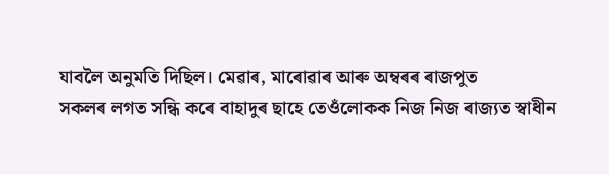যাবলৈ অনুমতি দিছিল। মেৱাৰ, মাৰোৱাৰ আৰু অম্বৰৰ ৰাজপুত
সকলৰ লগত সন্ধি কৰে বাহাদুৰ ছাহে তেওঁলোকক নিজ নিজ ৰাজ্যত স্বাধীন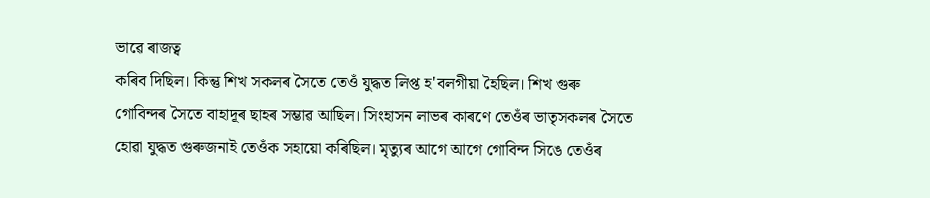ভাৱে ৰাজত্ব
কৰিব দিছিল। কিন্তু শিখ সকলৰ সৈতে তেওঁ যুদ্ধত লিপ্ত হ'বলগীয়া হৈছিল। শিখ গুৰু
গোবিন্দৰ সৈতে বাহাদূৰ ছাহৰ সম্ভাৱ আছিল। সিংহাসন লাভৰ কাৰণে তেওঁৰ ভাতৃসকলৰ সৈতে
হোৱা যুদ্ধত গুৰুজনাই তেওঁক সহায়ো কৰিছিল। মৃত্যুৰ আগে আগে গোবিন্দ সিঙে তেওঁৰ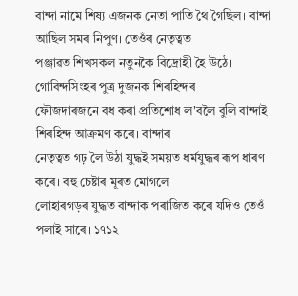বান্দা নামে শিষ্য এজনক নেতা পাতি থৈ গৈছিল। বান্দা আছিল সমৰ নিপুণ। তেওঁৰ নেতৃত্বত
পঞ্জাৱত শিখসকল নতুনকৈ বিদ্রোহী হৈ উঠে। গোবিন্দসিংহৰ পুত্ৰ দুজনক শিৰহিন্দৰ
ফৌজদাৰজনে বধ কৰা প্রতিশোধ ল'বলৈ বুলি বান্দাই শিৰহিন্দ আক্রমণ কৰে। বান্দাৰ
নেতৃত্বত গঢ় লৈ উঠা যুদ্ধই সময়ত ধর্মযুদ্ধৰ ৰূপ ধাৰণ কৰে। বহু চেষ্টাৰ মূৰত মোগলে
লোহাৰগড়ৰ যুদ্ধত বান্দাক পৰাজিত কৰে যদিও তেওঁ পলাই সাৰে। ১৭১২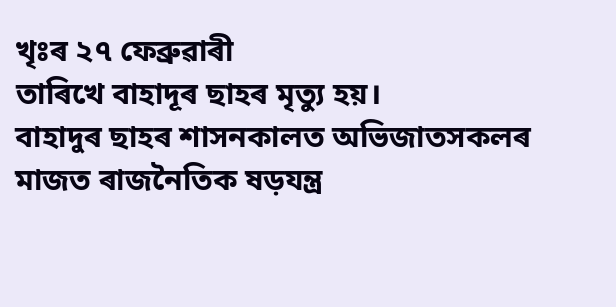খৃঃৰ ২৭ ফেব্ৰুৱাৰী
তাৰিখে বাহাদূৰ ছাহৰ মৃত্যু হয়।
বাহাদুৰ ছাহৰ শাসনকালত অভিজাতসকলৰ মাজত ৰাজনৈতিক ষড়যন্ত্র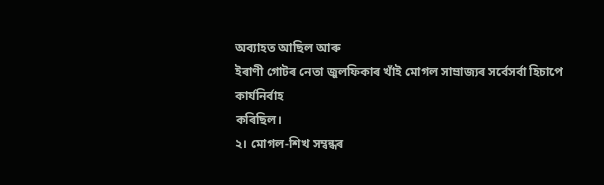অব্যাহত আছিল আৰু
ইৰাণী গোটৰ নেতা জুলফিকাৰ খাঁই মোগল সাম্ৰাজ্যৰ সৰ্বেসর্বা হিচাপে কাৰ্যনিৰ্বাহ
কৰিছিল।
২। মোগল-শিখ সম্বন্ধৰ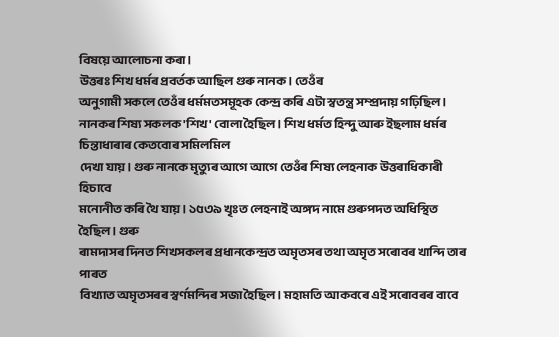বিষয়ে আলোচনা কৰা।
উত্তৰঃ শিখ ধৰ্মৰ প্রবর্তক আছিল গুৰু নানক। তেওঁৰ
অনুগামী সকলে তেওঁৰ ধর্মমতসমূহক কেন্দ্ৰ কৰি এটা স্বতন্ত্র সম্প্রদায় গঢ়িছিল।
নানকৰ শিষ্য সকলক 'শিখ' বোলা হৈছিল। শিখ ধর্মত হিন্দু আৰু ইছলাম ধৰ্মৰ চিন্তাধাৰাৰ কেতবোৰ সমিলমিল
দেখা যায়। গুৰু নানকে মৃত্যুৰ আগে আগে তেওঁৰ শিষ্য লেহনাক উত্তৰাধিকাৰী হিচাবে
মনোনীত কৰি থৈ যায়। ১৫৩৯ খৃঃত লেহনাই অঙ্গদ নামে গুৰুপদত অধিস্থিত হৈছিল। গুৰু
ৰামদাসৰ দিনত শিখসকলৰ প্ৰধানকেন্দ্ৰত অমৃতসৰ তথা অমৃত সৰোবৰ খান্দি তাৰ পাৰত
বিখ্যাত অমৃতসৰৰ স্বর্ণমন্দিৰ সজা হৈছিল। মহামতি আকবৰে এই সৰোবৰৰ বাবে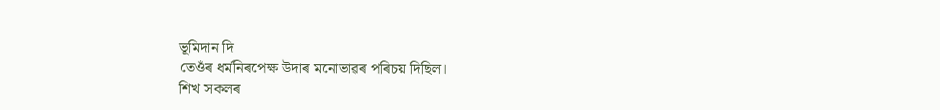ভূমিদান দি
তেওঁৰ ধৰ্মনিৰপেক্ষ উদাৰ মনোভাৱৰ পৰিচয় দিছিল।
শিখ সকলৰ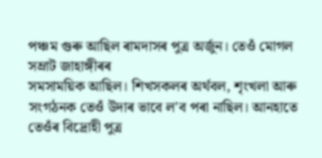পঞ্চম গুৰু আছিল ৰামদাসৰ পুত্র অর্জুন। তেওঁ মোগল সম্রাট জাহাঙ্গীৰৰ
সমসাময়িক আছিল। শিখসকলৰ অৰ্থবল, শৃংখলা আৰু সংগঠনক তেওঁ উদাৰ ভাবে ল'ব পৰা নাছিল। আনহাতে
তেওঁৰ বিদ্ৰোহী পুত্র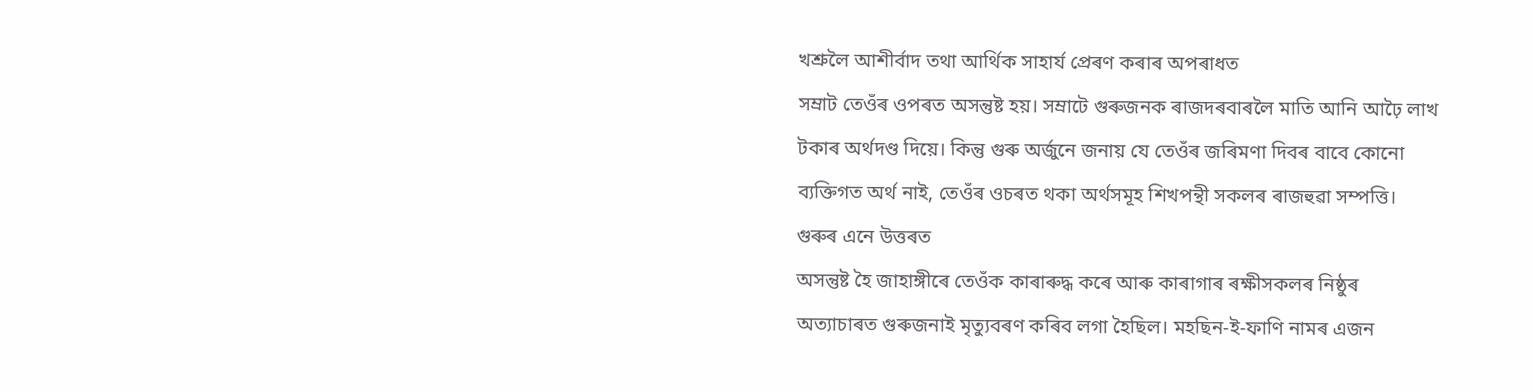খশ্রুলৈ আশীর্বাদ তথা আর্থিক সাহার্য প্ৰেৰণ কৰাৰ অপৰাধত
সম্রাট তেওঁৰ ওপৰত অসন্তুষ্ট হয়। সম্রাটে গুৰুজনক ৰাজদৰবাৰলৈ মাতি আনি আঢ়ৈ লাখ
টকাৰ অৰ্থদণ্ড দিয়ে। কিন্তু গুৰু অর্জুনে জনায় যে তেওঁৰ জৰিমণা দিবৰ বাবে কোনো
ব্যক্তিগত অর্থ নাই, তেওঁৰ ওচৰত থকা অৰ্থসমূহ শিখপন্থী সকলৰ ৰাজহুৱা সম্পত্তি। গুৰুৰ এনে উত্তৰত
অসন্তুষ্ট হৈ জাহাঙ্গীৰে তেওঁক কাৰাৰুদ্ধ কৰে আৰু কাৰাগাৰ ৰক্ষীসকলৰ নিষ্ঠুৰ
অত্যাচাৰত গুৰুজনাই মৃত্যুবৰণ কৰিব লগা হৈছিল। মহছিন-ই-ফাণি নামৰ এজন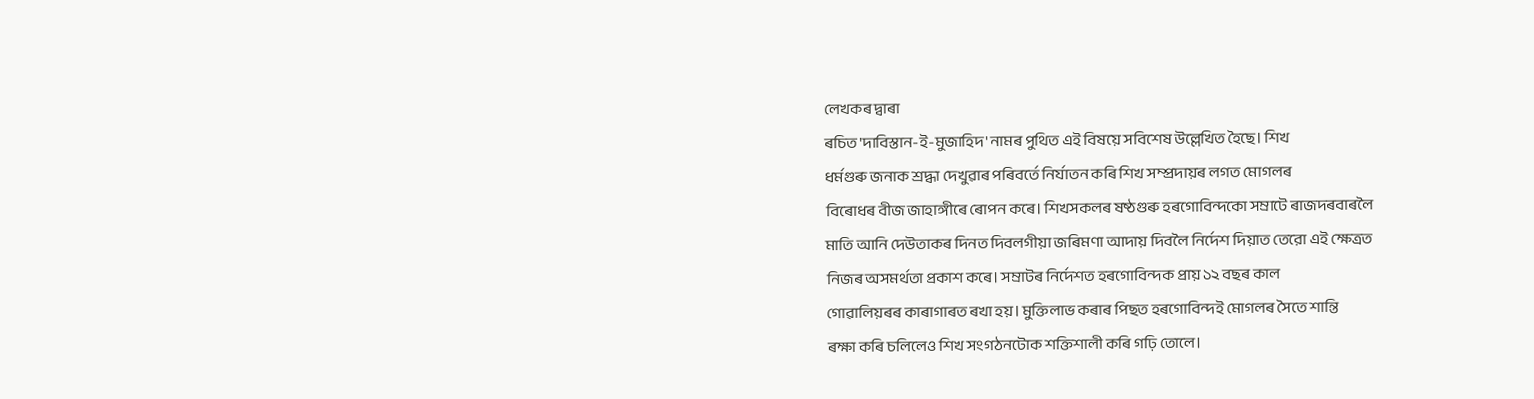লেখকৰ দ্বাৰা
ৰচিত 'দাবিস্তান-ই-মুজাহিদ' নামৰ পুথিত এই বিষয়ে সবিশেষ উল্লেখিত হৈছে। শিখ
ধর্মগুৰু জনাক শ্রদ্ধা দেখুৱাৰ পৰিবৰ্তে নির্যাতন কৰি শিখ সম্প্রদায়ৰ লগত মোগলৰ
বিৰোধৰ বীজ জাহাঙ্গীৰে ৰোপন কৰে। শিখসকলৰ ষষ্ঠগুৰু হৰগোবিন্দকো সম্রাটে ৰাজদৰবাৰলৈ
মাতি আনি দেউতাকৰ দিনত দিবলগীয়া জৰিমণা আদায় দিবলৈ নিৰ্দেশ দিয়াত তেরো এই ক্ষেত্ৰত
নিজৰ অসমর্থতা প্রকাশ কৰে। সম্ৰাটৰ নিৰ্দেশত হৰগোবিন্দক প্রায় ১২ বছৰ কাল
গোৱালিয়ৰৰ কাৰাগাৰত ৰখা হয়। মুক্তিলাভ কৰাৰ পিছত হৰগোবিন্দই মোগলৰ সৈতে শান্তি
ৰক্ষা কৰি চলিলেও শিখ সংগঠনটোক শক্তিশালী কৰি গঢ়ি তোলে।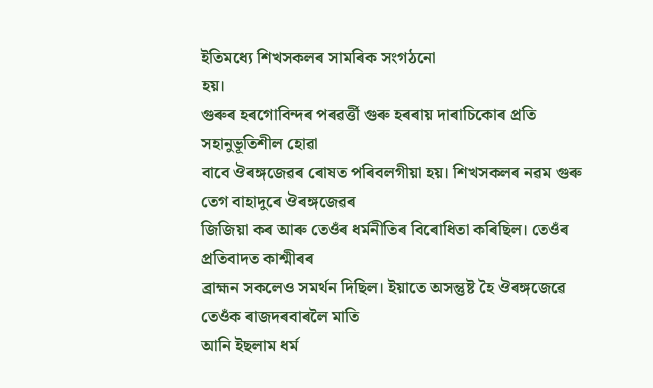ইতিমধ্যে শিখসকলৰ সামৰিক সংগঠনো
হয়।
গুৰুৰ হৰগোবিন্দৰ পৰৱৰ্ত্তী গুৰু হৰৰায় দাৰাচিকোৰ প্রতি সহানুভূতিশীল হোৱা
বাবে ঔৰঙ্গজেৱৰ ৰোষত পৰিবলগীয়া হয়। শিখসকলৰ নৱম গুৰু তেগ বাহাদুৰে ঔৰঙ্গজেৱৰ
জিজিয়া কৰ আৰু তেওঁৰ ধৰ্মনীতিৰ বিৰোধিতা কৰিছিল। তেওঁৰ প্ৰতিবাদত কাশ্মীৰৰ
ব্ৰাহ্মন সকলেও সমর্থন দিছিল। ইয়াতে অসন্তুষ্ট হৈ ঔৰঙ্গজেৱে তেওঁক ৰাজদৰবাৰলৈ মাতি
আনি ইছলাম ধর্ম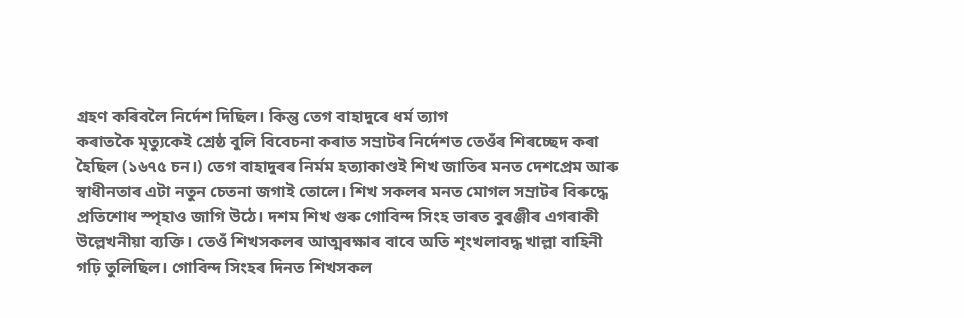গ্রহণ কৰিবলৈ নিৰ্দেশ দিছিল। কিন্তু তেগ বাহাদুৰে ধৰ্ম ত্যাগ
কৰাতকৈ মৃত্যুকেই শ্রেষ্ঠ বুলি বিবেচনা কৰাত সম্ৰাটৰ নিৰ্দেশত তেওঁৰ শিৰচ্ছেদ কৰা
হৈছিল (১৬৭৫ চন।) তেগ বাহাদুৰৰ নিৰ্মম হত্যাকাণ্ডই শিখ জাতিৰ মনত দেশপ্ৰেম আৰু
স্বাধীনতাৰ এটা নতুন চেতনা জগাই তোলে। শিখ সকলৰ মনত মোগল সম্ৰাটৰ বিৰুদ্ধে
প্রতিশোধ স্পৃহাও জাগি উঠে। দশম শিখ গুৰু গোবিন্দ সিংহ ভাৰত বুৰঞ্জীৰ এগৰাকী
উল্লেখনীয়া ব্যক্তি। তেওঁ শিখসকলৰ আত্মৰক্ষাৰ বাবে অতি শৃংখলাবদ্ধ খাল্লা বাহিনী
গঢ়ি তুলিছিল। গোবিন্দ সিংহৰ দিনত শিখসকল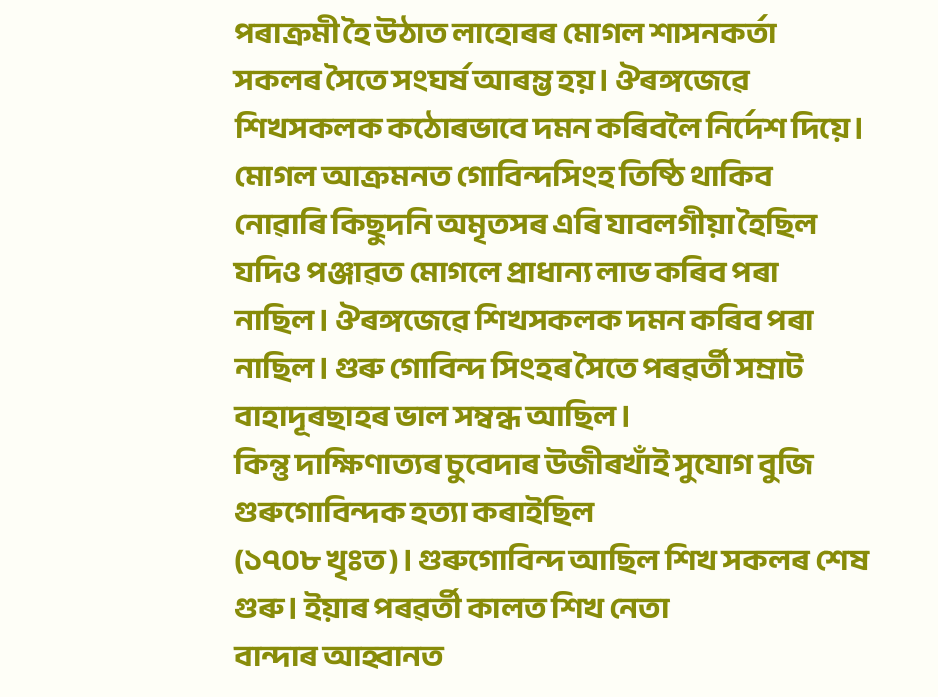পৰাক্ৰমী হৈ উঠাত লাহোৰৰ মোগল শাসনকর্তা
সকলৰ সৈতে সংঘৰ্ষ আৰম্ভ হয়। ঔৰঙ্গজেৱে শিখসকলক কঠোৰভাবে দমন কৰিবলৈ নির্দেশ দিয়ে।
মোগল আক্রমনত গোবিন্দসিংহ তিষ্ঠি থাকিব নোৱাৰি কিছুদনি অমৃতসৰ এৰি যাবলগীয়া হৈছিল
যদিও পঞ্জাৱত মোগলে প্রাধান্য লাভ কৰিব পৰা নাছিল। ঔৰঙ্গজেৱে শিখসকলক দমন কৰিব পৰা
নাছিল। গুৰু গোবিন্দ সিংহৰ সৈতে পৰৱৰ্তী সম্রাট বাহাদূৰছাহৰ ভাল সম্বন্ধ আছিল।
কিন্তু দাক্ষিণাত্যৰ চুবেদাৰ উজীৰখাঁই সুযোগ বুজি গুৰুগোবিন্দক হত্যা কৰাইছিল
(১৭০৮ খৃঃত)। গুৰুগোবিন্দ আছিল শিখ সকলৰ শেষ গুৰু। ইয়াৰ পৰৱৰ্তী কালত শিখ নেতা
বান্দাৰ আহ্বানত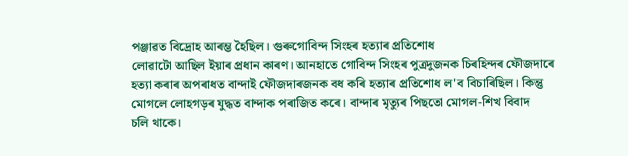পঞ্জাৱত বিদ্রোহ আৰম্ভ হৈছিল। গুৰুগোবিন্দ সিংহৰ হত্যাৰ প্ৰতিশোধ
লোৱাটো আছিল ইয়াৰ প্ৰধান কাৰণ। আনহাতে গোবিন্দ সিংহৰ পুত্ৰদুজনক চিৰহিন্দৰ ফৌজদাৰে
হত্যা কৰাৰ অপৰাধত বান্দাই ফৌজদাৰজনক বধ কৰি হত্যাৰ প্ৰতিশোধ ল'ব বিচাৰিছিল। কিন্তু
মোগলে লোহগড়ৰ যুদ্ধত বান্দাক পৰাজিত কৰে। বান্দাৰ মৃত্যুৰ পিছতো মোগল-শিখ বিবাদ
চলি থাকে।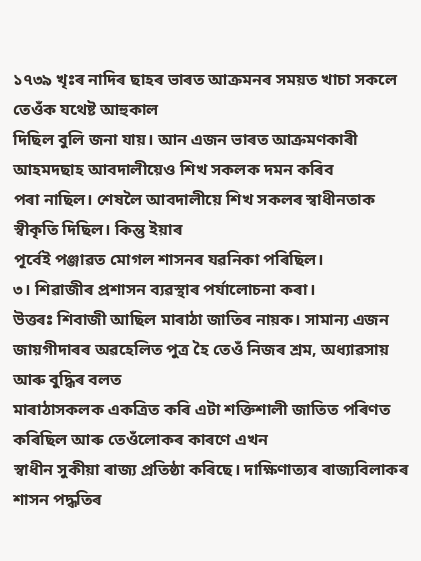১৭৩৯ খৃঃৰ নাদিৰ ছাহৰ ভাৰত আক্ৰমনৰ সময়ত খাচা সকলে তেওঁক যথেষ্ট আহুকাল
দিছিল বুলি জনা যায়। আন এজন ভাৰত আক্রমণকাৰী আহমদছাহ আবদালীয়েও শিখ সকলক দমন কৰিব
পৰা নাছিল। শেষলৈ আবদালীয়ে শিখ সকলৰ স্বাধীনতাক স্বীকৃতি দিছিল। কিন্তু ইয়াৰ
পূৰ্বেই পঞ্জাৱত মোগল শাসনৰ যৱনিকা পৰিছিল।
৩। শিৱাজীৰ প্রশাসন ব্যৱস্থাৰ পৰ্যালোচনা কৰা।
উত্তৰঃ শিবাজী আছিল মাৰাঠা জাতিৰ নায়ক। সামান্য এজন
জায়গীদাৰৰ অৱহেলিত পুত্ৰ হৈ তেওঁ নিজৰ শ্ৰম, অধ্যাৱসায় আৰু বুদ্ধিৰ বলত
মাৰাঠাসকলক একত্ৰিত কৰি এটা শক্তিশালী জাতিত পৰিণত কৰিছিল আৰু তেওঁলোকৰ কাৰণে এখন
স্বাধীন সুকীয়া ৰাজ্য প্ৰতিষ্ঠা কৰিছে। দাক্ষিণাত্যৰ ৰাজ্যবিলাকৰ শাসন পদ্ধতিৰ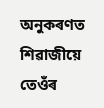অনুকৰণত শিৱাজীয়ে তেওঁৰ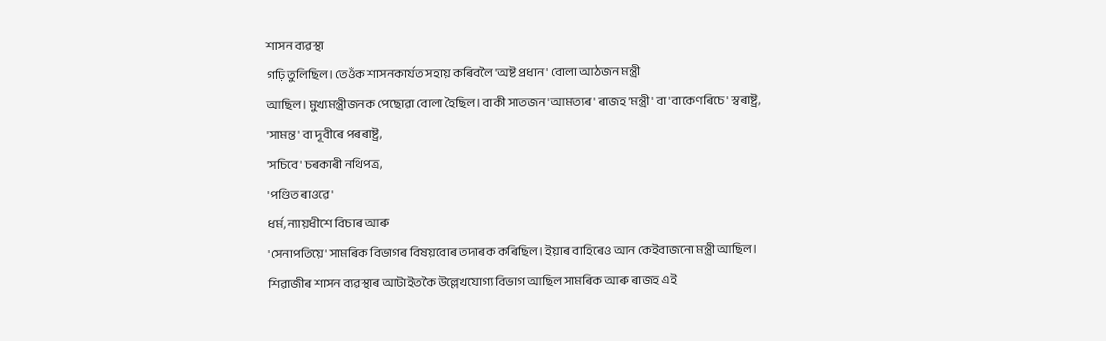শাসন ব্যৱস্থা
গঢ়ি তুলিছিল। তেওঁক শাসনকার্যত সহায় কৰিবলৈ 'অষ্ট প্রধান' বোলা আঠজন মন্ত্রী
আছিল। মুখ্যমন্ত্রীজনক পেছোৱা বোলা হৈছিল। বাকী সাতজন 'আমত্যৰ' ৰাজহ 'মন্ত্রী' বা 'বাকেণৰিচে' স্বৰাষ্ট্ৰ,
'সামন্ত' বা দূবীৰে পৰৰাষ্ট্ৰ,
'সচিবে' চৰকাৰী নথিপত্র,
'পণ্ডিত ৰাওৱে'
ধর্ম, ন্যায়ধীশে বিচাৰ আৰু
'সেনাপতিয়ে' সামৰিক বিভাগৰ বিষয়বোৰ তদাৰক কৰিছিল। ইয়াৰ বাহিৰেও আন কেইবাজনো মন্ত্রী আছিল।
শিৱাজীৰ শাসন ব্যৱস্থাৰ আটাইতকৈ উল্লেখযোগ্য বিভাগ আছিল সামৰিক আৰু ৰাজহ এই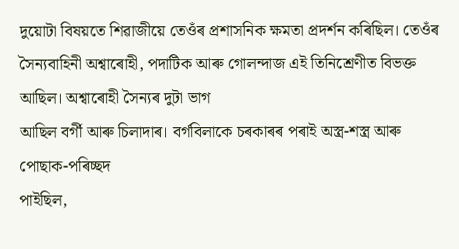দুয়োটা বিষয়তে শিৱাজীয়ে তেওঁৰ প্ৰশাসনিক ক্ষমতা প্ৰদৰ্শন কৰিছিল। তেওঁৰ
সৈন্যবাহিনী অশ্বাৰোহী, পদাটিক আৰু গোলন্দাজ এই তিনিশ্রেণীত বিভক্ত আছিল। অশ্বাৰোহী সৈন্যৰ দুটা ভাগ
আছিল বর্গী আৰু চিলাদাৰ। বৰ্গবিলাকে চৰকাৰৰ পৰাই অস্ত্র-শস্ত্ৰ আৰু পোছাক-পৰিচ্ছদ
পাইছিল,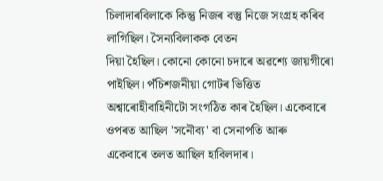চিলাদাৰবিলাকে কিন্তু নিজৰ বস্তু নিজে সংগ্ৰহ কৰিব লাগিছিল। সৈন্যবিলাকক বেতন
দিয়া হৈছিল। কোনো কোনো চদাৰে অৱশ্যে জায়গীৰো পাইছিল। পঁচিশজনীয়া গোটৰ ভিত্তিত
অশ্বাৰোহীবাহিনীটো সংগঠিত কাৰ হৈছিল। একেবাৰে ওপৰত আছিল 'সনৌব্য' বা সেনাপতি আৰু
একেবাৰে তলত আছিল হাবিলদাৰ।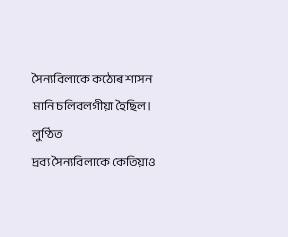সৈন্যবিলাকে কঠোৰ শাসন মানি চলিবলগীয়া হৈছিল। লুণ্ঠিত
দ্রব্য সৈন্যবিলাকে কেতিয়াও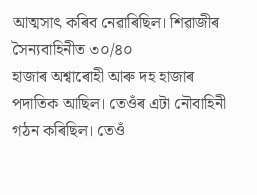আত্মসাৎ কৰিব নেৱাৰিছিল। শিৱাজীৰ সৈন্যবাহিনীত ৩০/৪০
হাজাৰ অশ্বাৰোহী আৰু দহ হাজাৰ পদাতিক আছিল। তেওঁৰ এটা নৌবাহিনী গঠন কৰিছিল। তেওঁ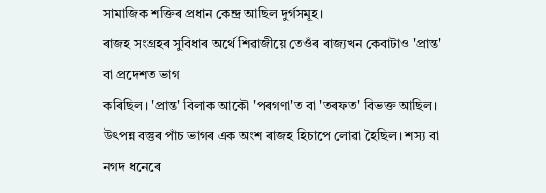সামাজিক শক্তিৰ প্ৰধান কেন্দ্ৰ আছিল দুর্গসমূহ।
ৰাজহ সংগ্ৰহৰ সুবিধাৰ অৰ্থে শিৱাজীয়ে তেওঁৰ ৰাজ্যখন কেবাটাও 'প্রান্ত' বা প্রদেশত ভাগ
কৰিছিল। 'প্রান্ত' বিলাক আকৌ 'পৰগণা'ত বা 'তৰফত' বিভক্ত আছিল। উৎপন্ন বস্তুৰ পাঁচ ভাগৰ এক অংশ ৰাজহ হিচাপে লোৱা হৈছিল। শস্য বা
নগদ ধনেৰে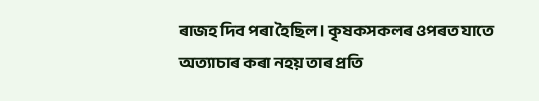ৰাজহ দিব পৰা হৈছিল। কৃষকসকলৰ ওপৰত যাতে অত্যাচাৰ কৰা নহয় তাৰ প্ৰতি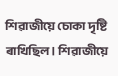শিৱাজীয়ে চোকা দৃষ্টি ৰাখিছিল। শিৱাজীয়ে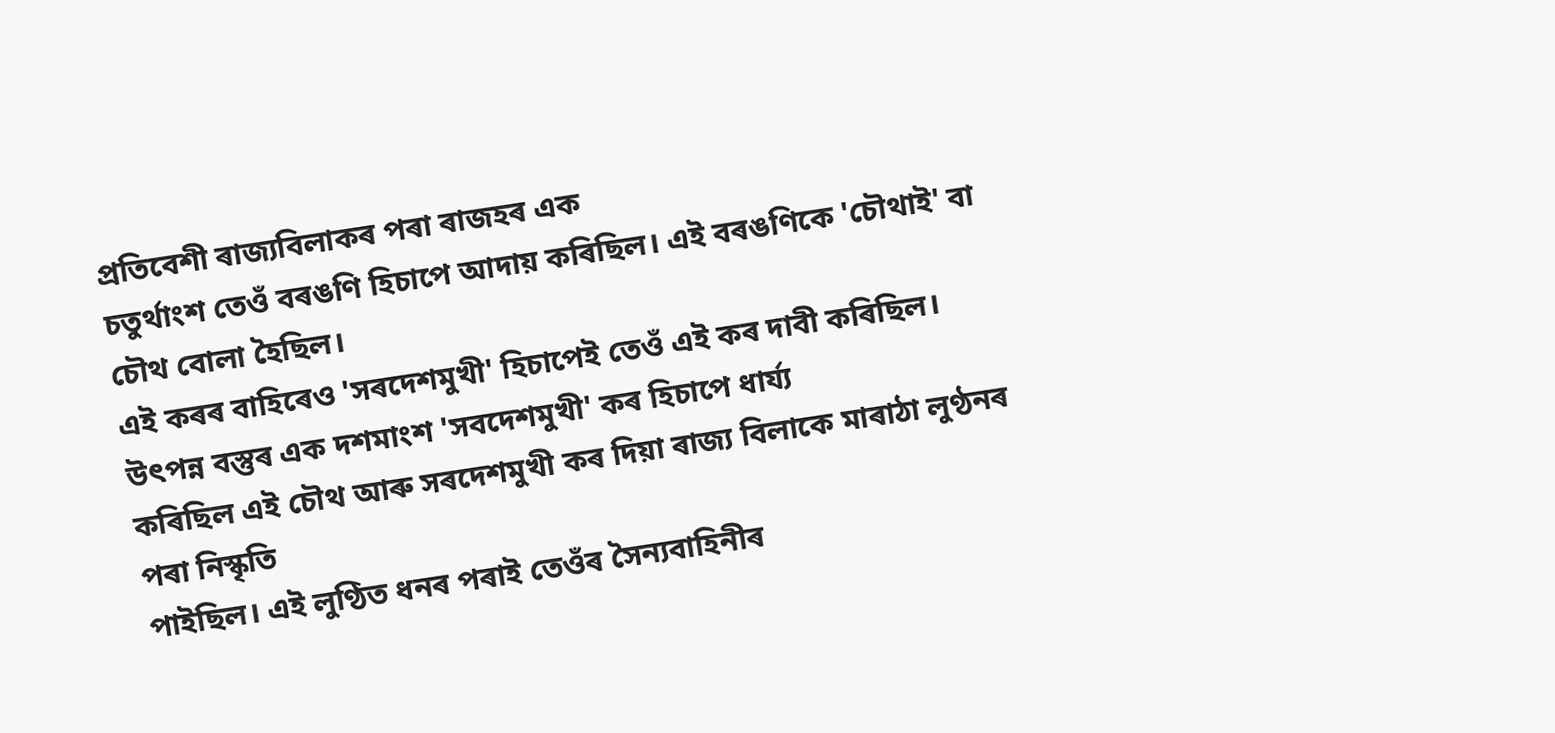প্রতিবেশী ৰাজ্যবিলাকৰ পৰা ৰাজহৰ এক
চতুর্থাংশ তেওঁ বৰঙণি হিচাপে আদায় কৰিছিল। এই বৰঙণিকে 'চৌথাই' বা চৌথ বোলা হৈছিল।
এই কৰৰ বাহিৰেও 'সৰদেশমুখী' হিচাপেই তেওঁ এই কৰ দাবী কৰিছিল। উৎপন্ন বস্তুৰ এক দশমাংশ 'সবদেশমুখী' কৰ হিচাপে ধাৰ্য্য
কৰিছিল এই চৌথ আৰু সৰদেশমুখী কৰ দিয়া ৰাজ্য বিলাকে মাৰাঠা লুণ্ঠনৰ পৰা নিস্কৃতি
পাইছিল। এই লুণ্ঠিত ধনৰ পৰাই তেওঁৰ সৈন্যবাহিনীৰ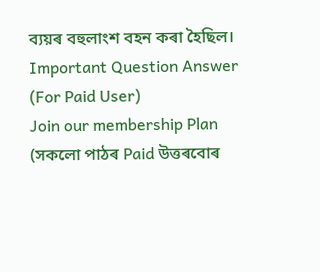ব্যয়ৰ বহুলাংশ বহন কৰা হৈছিল।
Important Question Answer
(For Paid User)
Join our membership Plan
(সকলো পাঠৰ Paid উত্তৰবোৰ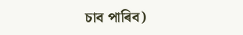চাব পাৰিব)